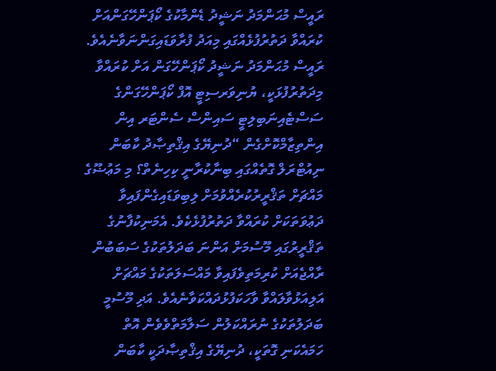ރައީސް މުޙަންމަދު ނަޝީދު ޑެންމާކުގެ ކޯޕަންހޭގަންއަށް ކުރައްވާ ދަތުރުފުޅެއްގައި މިއަދު ފުރާވަޑައިގަންނަވާނެއެވެ. ރައީސް މުޙަންމަދު ނަޝީދު ކޯޕަންހޭގަން އަށް ކުރައްވާ މިދަތުރުފުޅަކީ، ޔުނިވަރސިޓީ އޮފް ކޯޕަންހޭގަންގެ ސަސްޓެއިނަބިލިޓީ ސައިންސް ސެންޓަރ އިން އިންތިޒާމްކޮށްގެން “ދުނިޔޭގެ އިޤްތިޞާދު ކާބަން ނިއުޓްރަލް ގޮތެއްގައި ބިނާކުރާނީ ކިހިނެތް؟ މި މަޢުޟޫގެ މައްޗަށް ތަޤްރީރުކުރެއްވުމަށް ލިބިވަޑައިގެންފައިވާ ދަޢުވަތަކަށް ކުރައްވާ ދަތުރުފުޅެކެވެ. އެމަނިކުފާނުގެ ތަޤްރީރުގައި މޫސުމަށް އަންނަ ބަދަލުތަކުގެ ސަބަބުން ރާއްޖެއަށް ކުރިމަތިވެފައިވާ މައްސަލަތަކުގެ މައްޗަށް އަލިއަޅުވާލައްވާ ވާހަކަފުޅުދައްކަވާނެއެވެ. އަދި މޫސުމީ ބަދަލުތަކުގެ ނުރައްކަލުން ސަލާމަތްވެވެން އޮތް ހަމައެކަނި ގޮތަކީ، ދުނިޔޭގެ އިޤްތިޞާދަކީ ކާބަން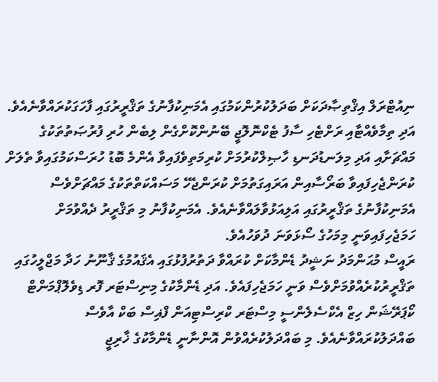ނިއުޓްރަލް އިޤްތިޞާދަކަށް ބަދަލުކުރުންކަމުގައި އެމަނިކުފާނުގެ ތަޤްރީރުގައި ފާހަގަކުރައްވާނެއެވެ. އަދި ތިމާވެއްޓާއި ރަށްޓެހި ސާފު ޓެކްނޮލޮޖީ ބޭނުންކޮށްގެން ލިބެން ހުރި ފުރުޞަތުތަކުގެ މައްޗަށާއި އަދި މިލަނޑުދަނޑި ހާޞިލްކުރުމަށް ކުރިމަތިވެފައިވާ އެންމެ ބޮޑު ހުރަސްކަމުގައިވާ ތެލަށް ކުރަންޖެހިފައިވާ ބަރޯސާއިން އަރައިގަތުމަށް ކުރަންޖެހޭ މަސައްކަތްތަކުގެ މައްޗަށްވެސް އެމަނިކުފާނުގެ ތަޤްރީރުގައި އަލިއަޅުވާލައްވާނެއެވެ. އެމަނިކުފާނު މި ތަޤްރީރު ދެއްވުމަށް ހަމަޖެހިފައިވަނީ މިމަހުގެ ސޯޅަވަނަ ދުވަހުއެވެ.
ރައީސް މުޙަންމަދު ނަޝީދު ޑެންމާކަށް ކުރައްވާ ދަތުރުފުޅުގައި އެޤައުމުގެ ޤާނޫނު ހަދާ މަޖްލީހުގައި ތަޤްރީރުކުރެއްވުމަށްވެސް ވަނީ ހަމަޖެހިފައެވެ. އަދި ޑެންމާކުގެ މިނިސްޓަރ ފޮރ ޑިވެލޮޕްމަންޓް ކޯޕަރޭޝަން ހިޒް އެކްސެލެންސީ މިސްޓަރ ކްރިސްޓިއަން ފްޣިސް ބަކް އާވެސް ބައްދަލުކުރައްވާނެއެވެ. މި ބައްދަލުކުރެއްވުން އޮންނާނީ ޑެންމާކުގެ ޚާރިޖީ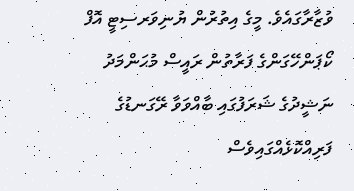ވުޒާރާގައެވެ. މީގެ އިތުރުން ޔުނިވަރސިޓީ އޮފް ކޯޕަންހޭގަންގެ ފަރާތުން ރައީސް މުޙަންމަދު ނަޝީދުގެ ޝަރަފުގައި ބާއްވަވާ ރޭގަނޑުގެ ފަރިއްކޮޅެއްގައިވެސް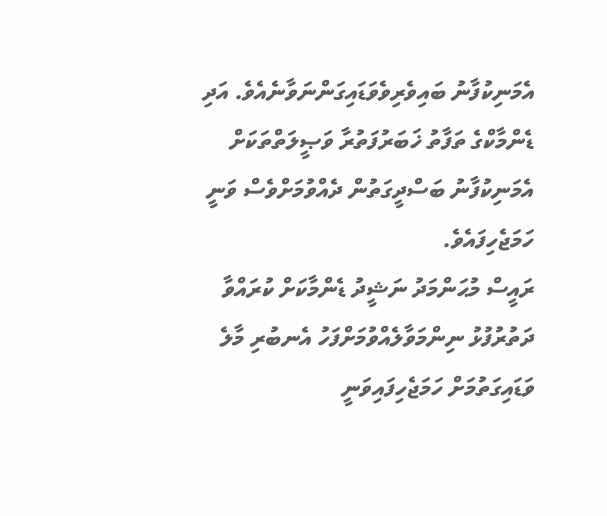އެމަނިކުފާނު ބައިވެރިވެވަޑައިގަންނަވާނެއެވެ. އަދި ޑެންމާކްގެ ތަފާތު ޚަބަރުފަތުރާ ވަޞީލަތްތަކަށް އެމަނިކުފާނު ބަސްދީގަތުން ދެއްވުމަށްވެސް ވަނީ ހަމަޖެހިފައެވެ.
ރައީސް މުޙަންމަދު ނަޝީދު ޑެންމާކަށް ކުރައްވާ ދަތުރުފުޅު ނިންމަވާލެއްވުމަށްފަހު އެނބުރި މާލެ ވަޑައިގަތުމަށް ހަމަޖެހިފައިވަނީ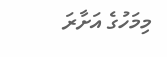މިމަހުގެ އަށާރަ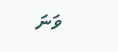ވަނަ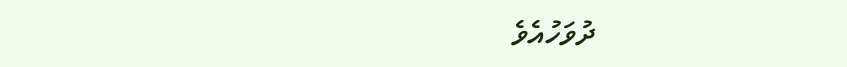ދުވަހުއެވެ